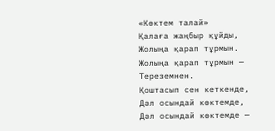«Көктем талай»
Қалаға жаңбыр құйды,
Жолыңа қарап тұрмын.
Жолыңа қарап тұрмын —
Тереземнен.
Қоштасып сен кеткенде,
Дәл осындай көктемде,
Дәл осындай көктемде —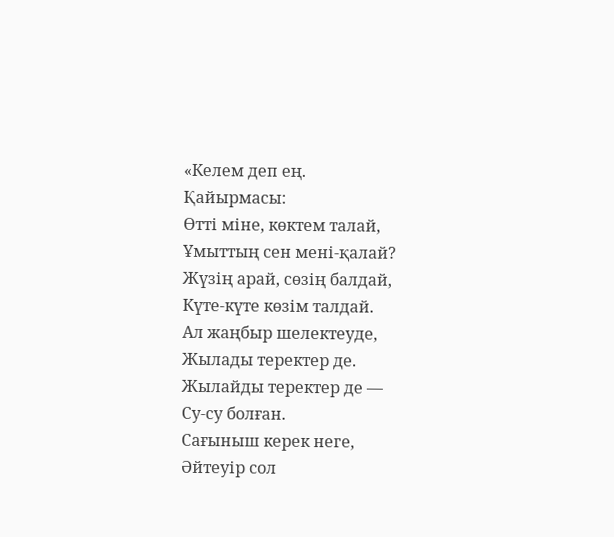«Келем деп ең.
Қайырмасы:
Өтті міне, көктем талай,
Ұмыттың сен мені-қалай?
Жүзің арай, сөзің балдай,
Күте-күте көзім талдай.
Ал жаңбыр шелектеуде,
Жылады теректер де.
Жылайды теректер де —
Су-су болған.
Сағыныш керек неге,
Әйтеуір сол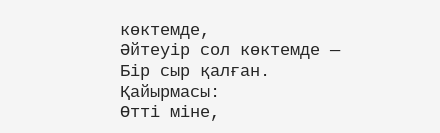көктемде,
Әйтеуір сол көктемде —
Бір сыр қалған.
Қайырмасы:
Өтті міне,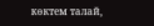көктем талай,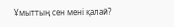Ұмыттың сен мені қалай?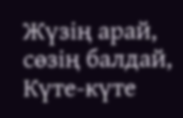Жүзің арай, сөзің балдай,
Күте-күте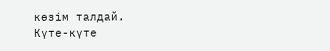көзім талдай.
Күте-күте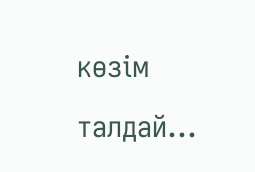көзім талдай...